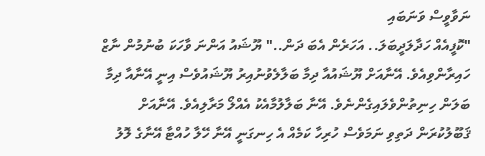ނަވާވީސް ވަނަބައި
"ކޮފީއެއް ހަދާލަދީބަލަ.. އަހަރެން އެބަ ދަން.." ޔޫޝައު އަންނަ ވާހަކަ ބުނުމުން ނާޒް ހައިރާންވިއެވެ. އޭނާއަށް ޔޫޝައުއާ ދިމާ ބަލާލެވުނުއިރު ޔޫޝައުވެސް އިނީ އޭނާއާ ދިމާ ބަލަން ހިނިތުންވެލައިގެންނެވެ. އޭނާ ބަލާލުމާއެކު އެއްލޯ މަރާލިއެވެ. އޭނާއަށް ޤަބޫލުކުރަން ދަތިވި ނަމަވެސް ހުރިހާ ކަމެއް އެ ހިނގަނީ އޭނާ ހޭލާ ހުއްޓާ އޭނާގެ ލޮލު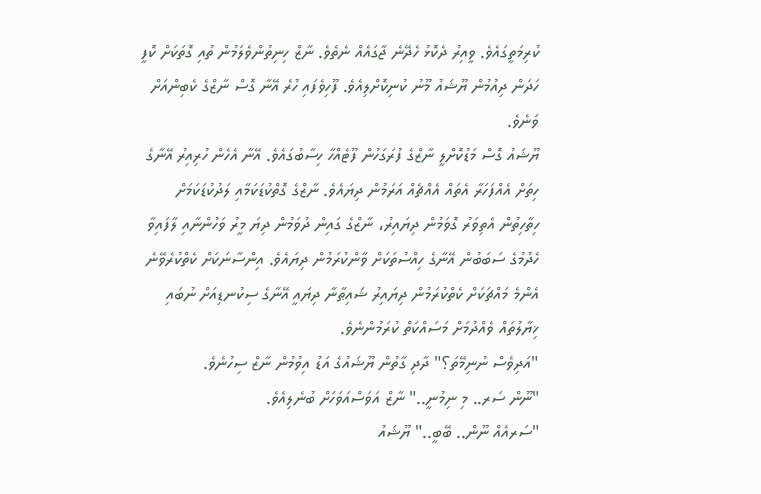ކުރިމަތީގައެވެ. ވީއިރު ދެކޮޅު ހެދޭނެ ޖާގައެއް ނެތެވެ. ނާޒް ހިނިތުންވެލަމުން ތުއި ގޮތަކަށް ކޮފީ ހަދަން ދިއުމުން ޔޫޝައު މޫނު ކުނިކޮށްލިއެވެ. ފޫހިވެފައި ހުރެ އޭނާ ގޮސް ނާޒްގެ ކެބިންއަށް ވަނެވެ.
ޔޫޝައު ގޮސް މަޑުކޮށްލީ ނާޒްގެ ފުރަގަހުން ފޫޓެއްހާ ހިސާބުގައެވެ. އޭނާ އެހެން ހުރިއިރު އޭނާގެ ހިތަށް އެއްފަހަރާ އެތައް އެއްޗެއް އަރަމުން ދިޔައެވެ. ނާޒްގެ ގޮތްކުޑަކަމާއި ލަދުކުޑަކަމަށް ހިތާހިތުން އެތިވަރު ގޮވަމުން ދިޔައިރު، ނާޒްގެ ގައިން ދުވަމުން ދިޔަ މީރު ވަހުންނާއި ލާފައިވާ ހެދުމުގެ ސަބަބުން އޭނާގެ ހިއްސުތަކަށް ވާންކުރަމުން ދިޔައެވެ. އިންސާނަކަށް ކެތްކުރެވޭނެ އެންމެ މައްޗަކަށް ކެތްކުރަމުން ދިޔައިރު ޝައިޠާނާ ދިޔައީ އޭނާގެ ސިކުނޑިއަށް ނުބައި ޚިޔާލުތައް ވެއްދުމަށް މަސައްކަތް ކުރަމުންނެވެ.
"އަދިވެސް ނުނިމޭތަ؟" ދާދި ގާތުން ޔޫޝައުގެ އަޑު އިވުމުން ނާޒް ސިހުނެވެ.
"ނޫން ސަރ.. މި ނިމުނީ.." ނާޒް އަވަސްއަވަހަށް ބުނެލިއެވެ.
"ސަރއެއް ނޫން.. ބޭބީ.." ޔޫޝައު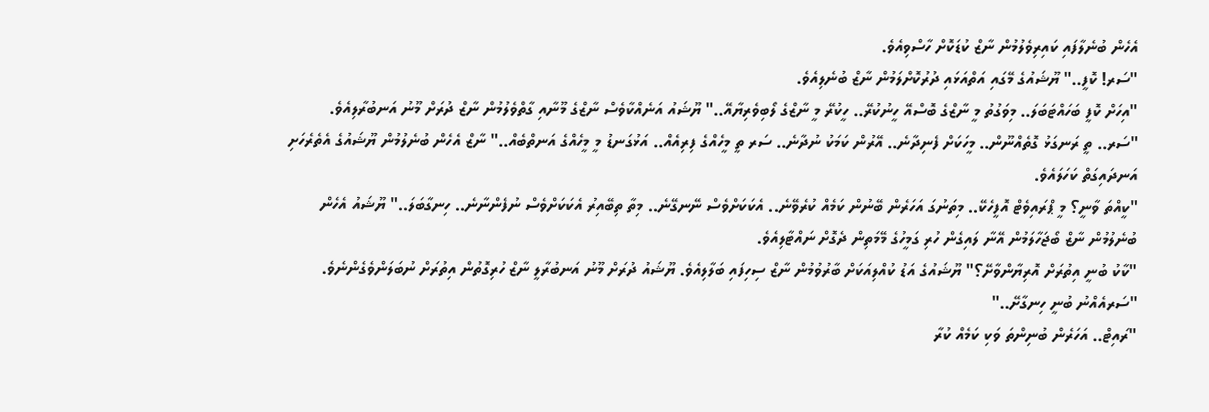އެހެން ބުނެލާފައި ކައިރިވެލުމުން ނާޒް ކުޑަކޮށް ހާސްވިއެވެ.
"ސަރ! ކޮފީ.." ޔޫޝައުގެ މޭގައި އަތްއަޅައި ދުރުކޮށްލަމުން ނާޒް ބުނެލިއެވެ.
"އިހަށް ކޮފީ ބަހައްޓަބަލަ.. މިވަގުތު މީ ނާޒްގެ ބޮސްއޭ ހީނުކުރޭ.. ހީކުރޭ މީ ނާޒްގެ ލޯބިވެރިޔާއޭ.." ޔޫޝައު އަނެއްކާވެސް ނާޒްގެ މޫނާއި ގާތްވެލުމުން ނާޒް ދުރަށް މޫނު އަނބުރާލިއެވެ.
"ސަރ.. ތީ ރަނގަޅު ގޮތެއްނޫން.. މީހަކަށް ފެނިދާނެ.. އޭރުން ކަމަކު ނުދާނެ.. ސަރ ތީ މީހެއްގެ ފިރިއެއް.. އަޅުގަނޑު މީ މީހެއްގެ އަނތްބެއް.." ނާޒް އެހެން ބުނެލުމުން ޔޫޝައުގެ އެތެރެހަށި އަނދައިގަތް ކަހަލައެވެ.
"ކީއްތަ ވާނީ؟ މީ ޕްރައިވެޓް އޮފީހެކޭ.. މިތަނުގަ އަހަރެން ބޭނުން ކަމެއް ކުރެވޭނެ.. އެކަކަށްވެސް ނޭނގޭނެ.. މިތާ ތިބޭއިރު އެކަކަށްވެސް ނުފެންނާނެ.. ހިނގާބަލަ.." ޔޫޝައު އެހެން ބުނެލުމުން ނާޒް ބޯޖަހާލަމުން އޭނާ ލައިގެން ހުރި ގަމީހުގެ މޭމަތިން ދެގޮށް ނައްޓާލިއެވެ.
"ކާކު ބުނީ އިތުރަށް އޮރިޔާންވާށޭ؟" ޔޫޝައުގެ އަޑު ކުއްލިއަކަށް ބާރުވުމުން ނާޒް ސިހިފައި ބަލާލިއެވެ. ޔޫޝައު ދުރަށް މޫނު އަނބުރާލީ ނާޒް ހުރިގޮތުން އިތުރަށް ނުބަލަންވެގެންނެވެ.
"ސަރއެއްނު ބުނީ ހިނގާށޭ.."
"ރައިޓް.. އަހަރެން ބުނިންތަ ވަކި ކަމެއް ކުރާ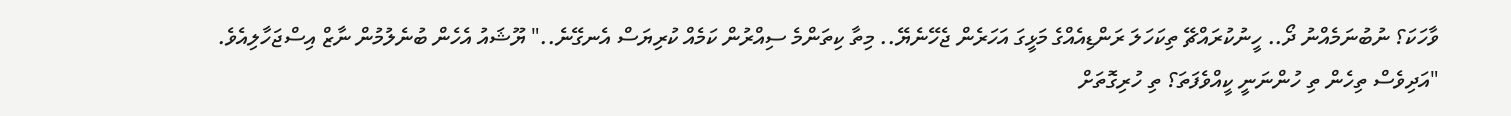ވާހަކަ؟ ނުބުނަމެއްނު ދޯ.. ހީނުކުރައްޗޭ ތިކަހަލަ ރަންޑިއެއްގެ މަޅީގަ އަހަރެން ޖެހޭނެޔޭ.. މިތާ ކިތަންމެ ސިއްރުން ކަމެއް ކުރިޔަސް އެނގޭނެ.." ޔޫޝައު އެހެން ބުނެލުމުން ނާޒް އިސްޖަހާލިއެވެ.
"އަދިވެސް ތިހެން ތި ހުންނަނީ ކީއްވެފަތަ؟ ތި ހުރިގޮތަށް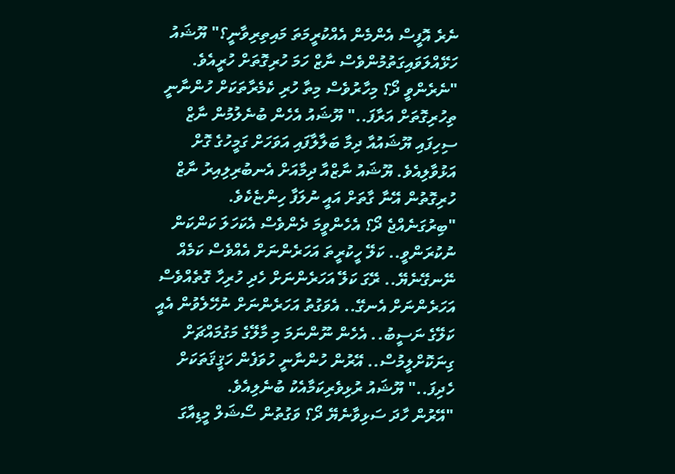ނެރެ އޮފީސް އެންމެން އެއްކުރީމަތަ މައިތިރިވާނީ؟" ޔޫޝައު ހަޅޭއްލަވައިގަތުމުންވެސް ނާޒް ހަމަ ހުރިގޮތަށް ހުރީއެވެ.
"ނެރެންވީ ދޯ؟ މިހާރުވެސް މިތާ ހުރި ކެމެރާތަކަށް ހުންނާނީ ތިހުރިގޮތަށް އަރާފަ.." ޔޫޝައު އެހެން ބުނެލުމުން ނާޒް ސިހިފައި ޔޫޝައުއާ ދިމާ ބަލާލާފައި އަވަހަށް ގަމީހުގެ ގޮށް އަޅުވާލިއެވެ. ޔޫޝައު ނާޒްއާ ދިމާއަށް އެނބުރިލިއިރު ނާޒް ހުރިގޮތުން އޭނާ ގާތަށް އައީ ނުލަފާ ހިންޏެކެވެ.
"ބިރުގަނެއްޖެ ދޯ؟ އެހެންވީމަ ދެންވެސް އެކަހަލަ ކަންކަން ނުކުރަންވީ.. ކަލޭ ހީކުރީތަ އަހަރެންނަށް އެއްވެސް ކަމެއް ނޭނގޭނެޔޭ.. ރޭގަ ކަލޭ އަހަރެންނަށް ހެދި ހުރިހާ ގޮތެއްވެސް އަހަރެންނަށް އެނގޭ.. އެވަގުތު އަހަރެންނަށް ނުހޭލެވުން އެއީ ކަލޭގެ ނަސީބު.. އެހެން ނޫންނަމަ މި މާލޭގެ މަގުމައްޗަށް ގިނަކޮށްލީމުސް.. އޭރުން ހުންނާނީ ހުވަފެން ހަޤީޤަތަކަށް ހެދިފަ.." ޔޫޝައު ރުޅިވެރިކަމާއެކު ބުނެލިއެވެ.
"އޭރުން ހާދަ ސަޅިވާނެޔޭ ދޯ؟ ވަގުތުން ސޯޝަލް މީޑިއާގަ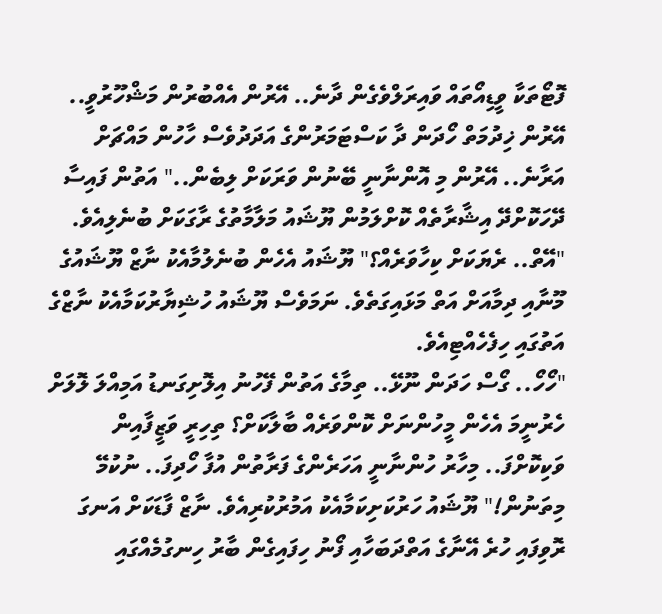ފޮޓޯތަކާ ވީޑިއޯތައް ވައިރަލްވެގެން ދާނެ.. އޭރުން އެއްބުރުން މަޝްހޫރުވީ.. އޭރުން ޚިދުމަތް ހޯދަން ދާ ކަސްޓަމަރުންގެ އަދަދުވެސް ހާހުން މައްޗަށް އަރާނެ.. އޭރުން މި އޮންނާނީ ބޭނުން ވަރަކަށް ލިބެން.." އަތުން ފައިސާ ދޭހަކޮށްދޭ އިޝާރާތެއް ކޮށްލަމުން ޔޫޝައު މަލާމާތުގެ ރާގަކަށް ބުނެލިއެވެ.
"އޭތް.. ރެޔަކަށް ކިހާވަރެއް؟" ޔޫޝައު އެހެން ބުނެލުމާއެކު ނާޒް ޔޫޝައުގެ މޫނާއި ދިމާއަށް އަތް މަޅައިގަތެވެ. ނަމަވެސް ޔޫޝައު ހުޝިޔާރުކަމާއެކު ނާޒްގެ އަތުގައި ހިފެހެއްޓިއެވެ.
"ހޯހޯ.. ގޯސް ހަދަން ނޫޅޭ.. ތިމާގެ އަތުން ފޭހުނު އިލޮށިގަނޑު އަމިއްލަ ލޮލަށް ހެރުނީމަ އެހެން މީހުންނަށް ކޮންވަރެއް ބާލާކަށް؟ ތިހިރީ ވަޒީފާއިން ވަކިކޮށްފަ.. މިހާރު ހުންނާނީ އަހަރެންގެ ފަރާތުން އުފާ ހޯދިފަ.. ނުކުމޭ މިތަނުން!" ޔޫޝައު ހަރުކަށިކަމާއެކު އަމުރުކުރިއެވެ. ނާޒް ފާޑަކަށް އަނގަ ރޮވިފައި ހުރެ އޭނާގެ އަތްދަބަހާއި ފޯނު ހިފައިގެން ބާރު ހިނގުމެއްގައި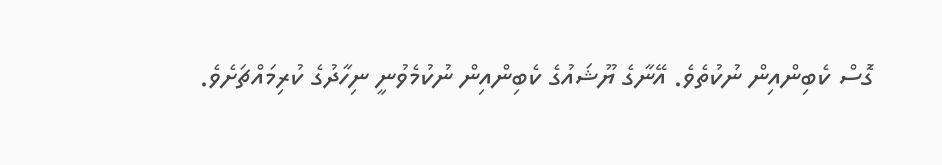ގޮސް ކެބިންއިން ނުކުތެވެ. އޭނާގެ ޔޫޝައުގެ ކެބިންއިން ނުކުމެވުނީ ނިހާދުގެ ކުރިމައްޗަށެވެ.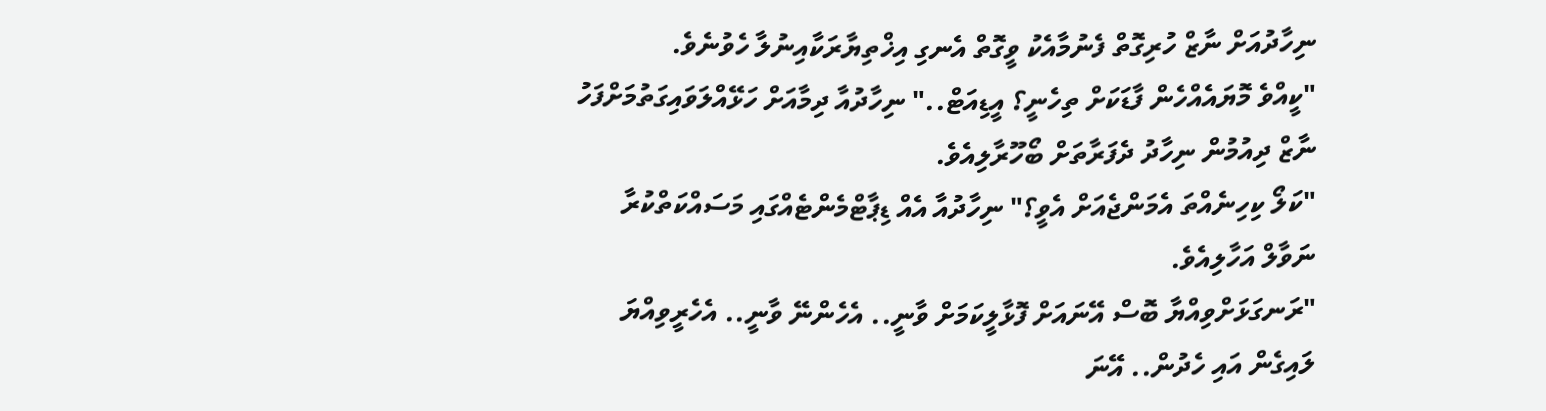ނިހާދުއަށް ނާޒް ހުރިގޮތް ފެނުމާއެކު ވީގޮތް އެނގި އިޚްތިޔާރަކާއިނުލާ ހެވުނެވެ.
"ކީއްވެ މޮޔައެއްހެން ފާޑަކަށް ތިހެނީ؟ އީޑިއަޓް.." ނިހާދުއާ ދިމާއަށް ހަޅޭއްލަވައިގަތުމަށްފަހު ނާޒް ދިއުމުން ނިހާދު ދެފަރާތަށް ބޯހޫރާލިއެވެ.
"ކަލޯ ކިހިނެއްތަ އެމަންޖެއަށް އެވީ؟" ނިހާދުއާ އެއް ޑިޕާޓްމެންޓެއްގައި މަސައްކަތްކުރާ ނަވާލް އަހާލިއެވެ.
"ރަނގަޅަށްވިއްޔާ ބޮސް އޭނައަށް ފޮޅާލީކަމަށް ވާނީ.. އެހެންނޭ ވާނީ.. އެހެރީވިއްޔަ ލައިގެން އައި ހެދުން.. އޭނަ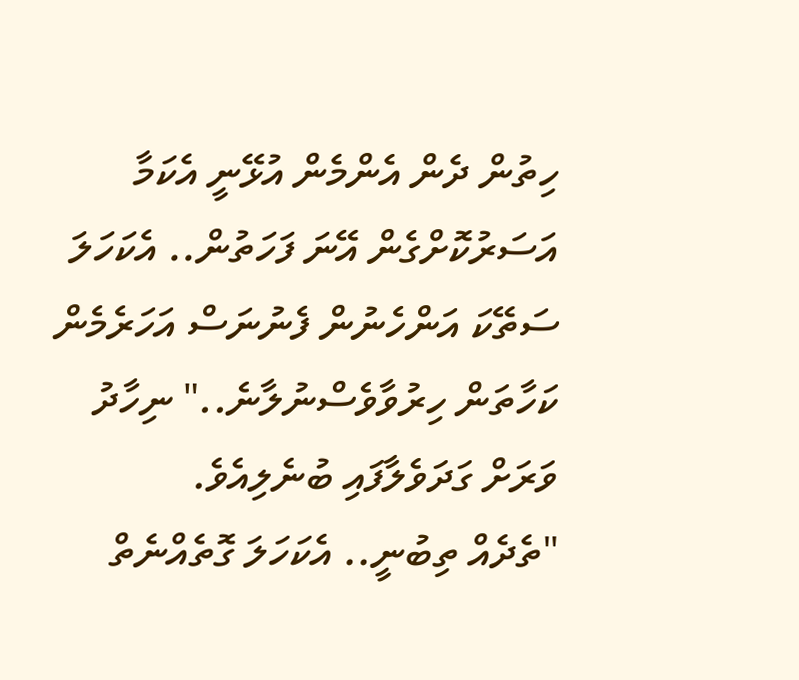ހިތުން ދެން އެންމެން އުޅޭނީ އެކަމާ އަސަރުކޮށްގެން އޭނަ ފަހަތުން.. އެކަހަލަ ސަތޭކަ އަންހެނުން ފެނުނަސް އަހަރެމެން ކަހާތަން ހިރުވާވެސްނުލާނެ.." ނިހާދު ވަރަށް ގަދަވެލާފައި ބުނެލިއެވެ.
"ތެދެއް ތިބުނީ.. އެކަހަލަ ގޮތެއްނެތް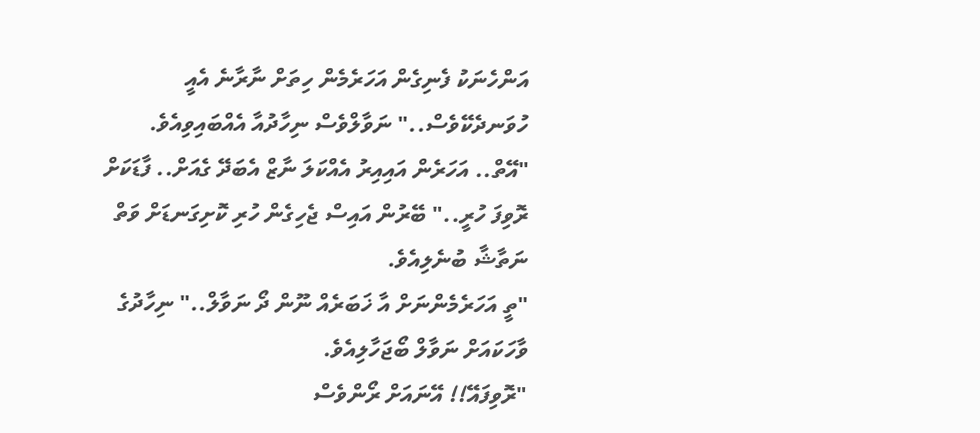އަންހެނަކު ފެނިގެން އަހަރެމެން ހިތަށް ނާރާނެ އެއީ ހުވަނދެކޭވެސް.." ނަވާލްވެސް ނިހާދުއާ އެއްބައިވިއެވެ.
"އޭތް.. އަހަރެން އައިއިރު އެއްކަލަ ނާޒް އެބަދޭ ގެއަށް.. ފާޑަކަށް ރޮވިފަ ހުރީ.." ބޭރުން އައިސް ޖެހިގެން ހުރި ކޮށިގަނޑަށް ވަތް ނަތާޝާ ބުނެލިއެވެ.
"ތީ އަހަރެމެންނަށް އާ ޚަބަރެއް ނޫން ދޯ ނަވާލް.." ނިހާދުގެ ވާހަކައަށް ނަވާލް ބޯޖަހާލިއެވެ.
"ރޮވިފައޭ!! އޭނައަށް ރޯންވެސް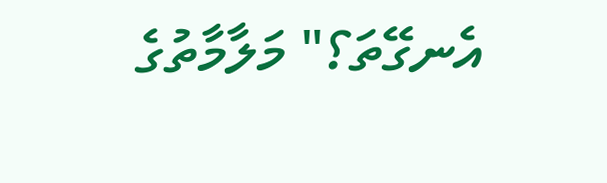އެނގޭތަ؟" މަލާމާތުގެ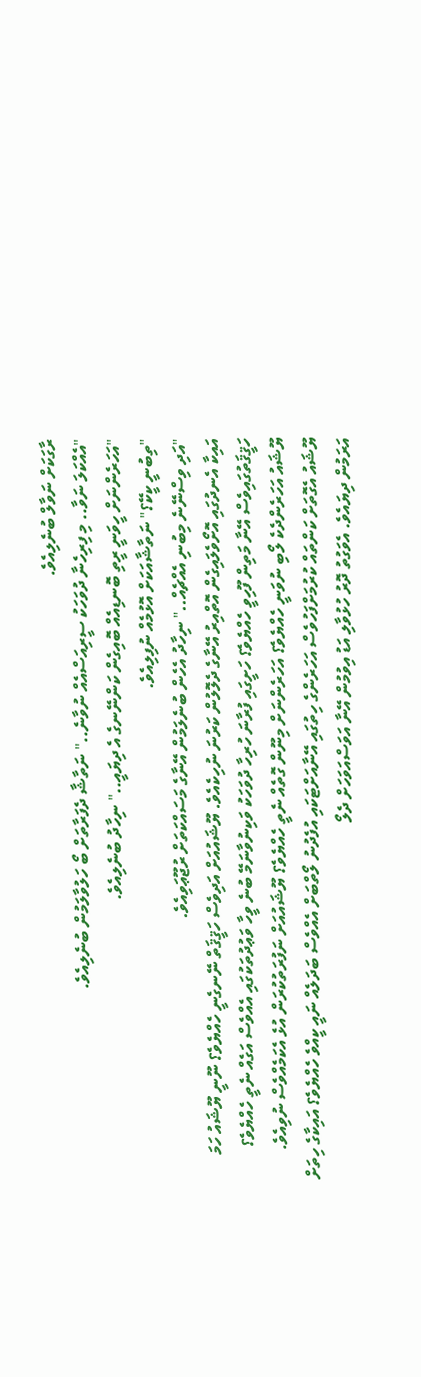ރާގަކަށް ނަވާލް ބުނެލިއެވެ.
"އެއްކަލަ ނަވާ.. މި ފިރިހެނާ ދުވަހަކު ސީރިއަސްއެއް ނުވާނެ.." ނަތާޝާ ދެފަރާތަށް ބޯ ހަލުވާލަމުން ބުނެލިއެވެ.
"އަހަރެންނަށް ހީވަނީ ރީތި ބޮނޑިއެއް ބޮއިގެން ކަންނޭނގެ އެ ދިޔައީ.." ނިހާދު ބުނެލިއެވެ.
"ތިބުނީ ކީކޭ؟" ނަތާޝާއަކަށް އޮޅުމެއް ނުފިލިއެވެ.
"އަދި ވިސްނޭނެ މިބުނި އެއްޗެއް.." ނިހާދު އެހެން ބުނެލަމުން އޭނާގެ މަސައްކަތަށް ރުޖޫޢަވިއެވެ.
އައިކާ އެނދުގައި އޮށޯވެލައިގެން އޮތްއިރު އޭނާގެ ދެލޮލުން ކަރުނަ ނުހިކެއެވެ. ޔޫޝައުއަށް އަދިވެސް ހަޤީޤަތް ނޭނގެނީ ހެއްޔެވެ؟ ނޫނީ ޔޫޝައު ހަމަ ހަޤީޤަތުގައިވެސް އޭނާ މަތިން ފޫހިވީ ހެއްޔެވެ؟ ހަށީގައި ފުރާނަ ހުރިހާ ދުވަހަކު ވަކިނުވާނަމޭ ބުނެ ވީހާ ވަޢުދުތަކުގައި އެއްވެސް އަގެއް ނެތީ ހެއްޔެވެ؟ ޔޫޝައު އަހަރެންދެކެ ލޯބި ނުވަނީ ހެއްޔެވެ؟ އަހަރެންނަށް މިނޫން ގޮތެއް ނެތީ ހެއްޔެވެ؟ ޔޫޝައުއަށް ނަފުރަތުކުރަން އުޅެ އެކަމެއްވެސް ނުވިއެވެ. ޔޫޝައު އެގޮތަށް ކަންތައް ކުރުމަށްފަހުވެސް އަހަރެންގެ ހިތުގައި އޭނާއަށްޓަކައި އުފެދުނު ލޯތްބަށް އެއްވެސް ބަދަލެއް ނައީ ކީއްވެ ހެއްޔެވެ؟ އައިކާގެ ހިތަށް އަރަމުން ދިޔައެވެ. އެވަގުތު ދޮރު ހުޅުވާލި އަޑު އިވުމުން އޭނާ އަވަސްއަވަހަށް ދެލޯ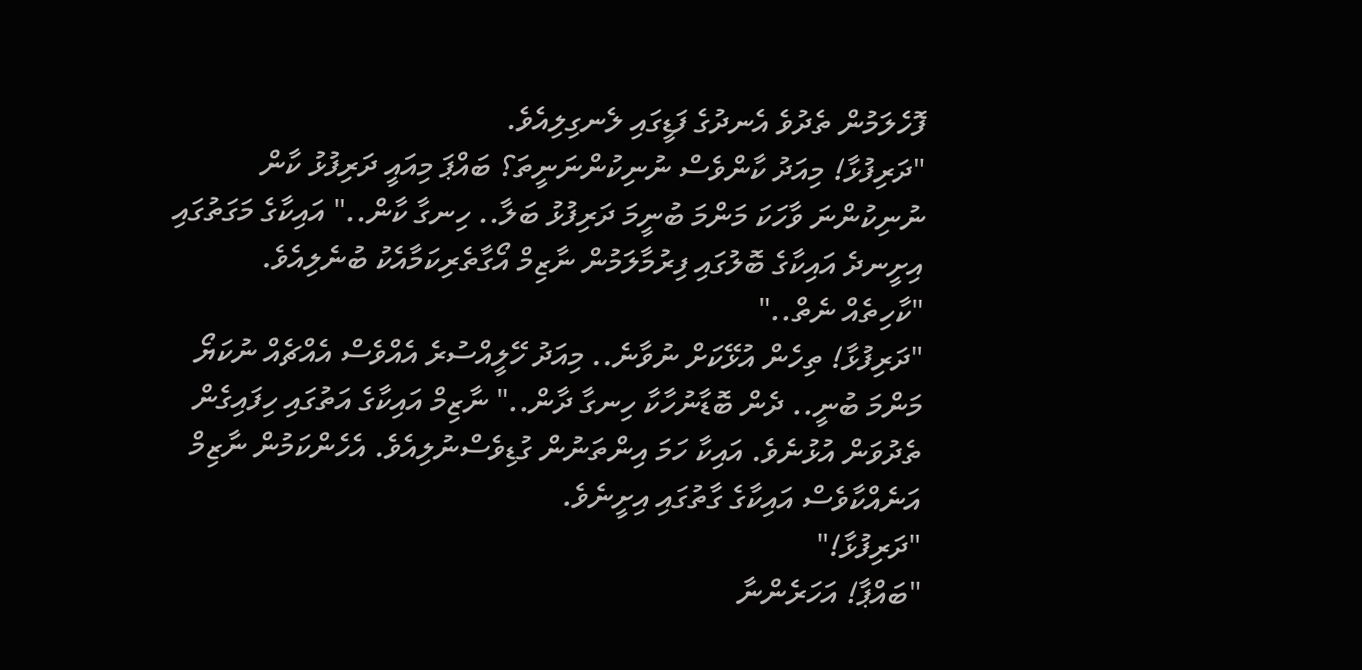ފޮހެލަމުން ތެދުވެ އެނދުގެ ފަޑީގައި ލެނގިލިއެވެ.
"ދަރިފުޅާ! މިއަދު ކާންވެސް ނުނިކުންނަނީތަ؟ ބައްޕަ މިއައީ ދަރިފުޅު ކާން ނުނިކުންނަ ވާހަކަ މަންމަ ބުނީމަ ދަރިފުޅު ބަލާ.. ހިނގާ ކާން.." އައިކާގެ މަގަތުގައި އިށީނދެ އައިކާގެ ބޮލުގައި ފިރުމާލަމުން ނާޒިމް އޯގާތެރިކަމާއެކު ބުނެލިއެވެ.
"ކާހިތެއް ނެތް.."
"ދަރިފުޅާ! ތިހެން އުޅޭކަށް ނުވާނެ.. މިއަދު ހޭލީއްސުރެ އެއްވެސް އެއްޗެއް ނުކަޔޯ މަންމަ ބުނީ.. ދެން ބޮޑާނުހާކާ ހިނގާ ދާން.." ނާޒިމް އައިކާގެ އަތުގައި ހިފައިގެން ތެދުވަން އުޅުނެވެ. އައިކާ ހަމަ އިންތަނުން ގުޑިވެސްނުލިއެވެ. އެހެންކަމުން ނާޒިމް އަނެއްކާވެސް އައިކާގެ ގާތުގައި އިށީނެވެ.
"ދަރިފުޅާ!"
"ބައްޕާ! އަހަރެންނާ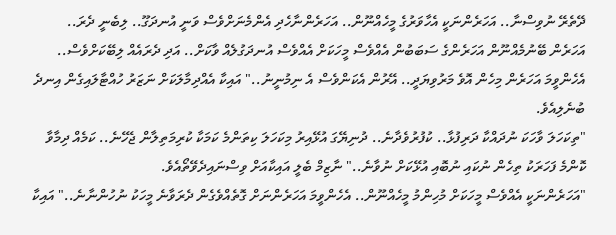ދޭތެރޭ ނުވިސްނާ.. އަހަރެންނަކީ އެހާވަރުގެ މީހެއްނޫން.. އަހަރެންނާހެދި އެންމެނަށްވެސް ވަނީ އުނދަގޫ.. ލިބެނީ ދެރަ.. އަހަރެން ބޭނުމެއްނޫން އަހަރެންގެ ސަބަބުން އެއްވެސް މީހަކަށް އެއްވެސް އުނދަގުލެއް ވާކަށް.. އަދި ދެރައެއް ލިބޭކަށްވެސް.. އެހެންވީމަ އަހަރެން މިހެން އޮވެ މަރުވިޔަދީ.. އޭރުން އެކަންވެސް އެ ނިމުނީނު.." އައިކާ އެއްދިމާލަކަށް ނަޒަރު ހުއްޓާލައިގެން އިނދެ ބުނެލިއެވެ.
"ތިކަހަލަ ވާހަކަ ނުދައްކާ ދަރިފުޅާ.. ކުފުރުވެދާނެ.. ދުނިޔޭގަ އުޅޭއިރު މިކަހަލަ ކިތަންމެ ކަމަކާ ކުރިމަތިލާން ޖެހޭނެ.. ކަމެއް ދިމާވާ ކޮންމެ ފަހަރަކު ތިހެން ނުކައި ނުބޮއި އުޅޭކަށް ނުވާނެ.." ނާޒިމް ބެލީ އައިކާއަށް ވިސްނައިދެވޭތޯއެވެ.
"އަހަރެންނަކީ އެއްވެސް މީހަކަށް މުހިންމު މީހެއްނޫން.. އެހެންވީމަ އަހަރެންނަށް ގޮތެއްވެގެން ދެރަވާނެ މީހަކު ނުހުންނާނެ.." އައިކާ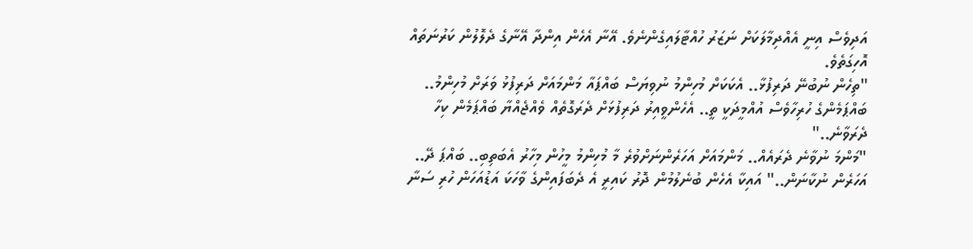އަދިވެސް އިނީ އެއްދިމާލަކަށް ނަޒަރު ހުއްޓާލައިގެންނެވެ. އޭނާ އެހެން އިންދާ އޭނާގެ ދެލޮލުން ކަރުނަތައް އޮހިގަތެވެ.
"ތިހެން ނުބުނޭ ދަރިފުޅާ.. އެކަކަށް މުހިންމު ނުވިޔަސް ބައްޕައާ މަންމައަށް ދަރިފުޅު ވަރަށް މުހިންމު.. ބައްޕަމެންގެ ހުރިހާވެސް އުއްމީދަކީ ތީ.. އެހެންވީއިރު ދަރިފުޅަށް ދެރަގޮތެއް ވެއްޖެއްޔާ ބައްޕަމެން ކިހާ ދެރަވާނެ.."
"މަންމަ ނުވާނެ ދެރައެއް.. މަންމައަށް އަހަރެންނަށްވުރެ މާ މުހިންމު މީހުން މިހާރު އެބަތިބި.. ބައްޕަ ދޭ.. އަހަރެން ނުކާނަން.." އައިކާ އެހެން ބުނެލުމުން ދޮރު ކައިރީ އެ ދެބަފައިންގެ ވާހަކަ އަޑުއަހަން ހުރި ސަނާ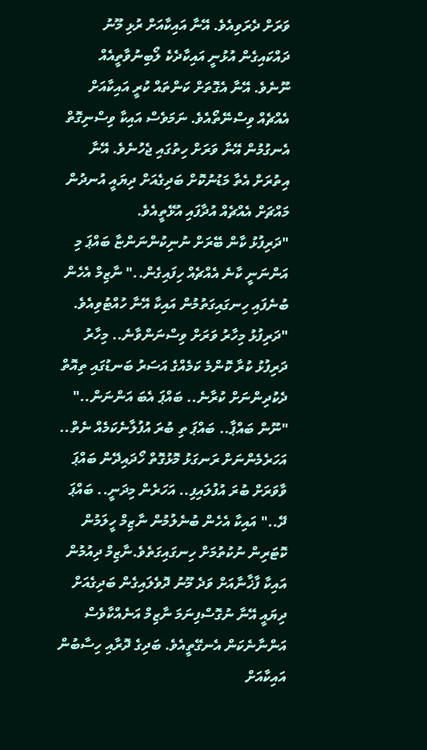ވަރަށް ދެރަވިއެވެ. އޭނާ އައިކާއަށް ރުޅި މޫނު ދައްކައިގެން އުޅުނީ އައިކާދެކެ ލޯބިނުވާތީއެއް ނޫނެވެ. އޭނާ އެގޮތަށް ކަންތައް ކުރީ އައިކާއަށް އެއްޗެއް ވިސްނޭތޯއެވެ. ނަމަވެސް އައިކާ ވިސްނިގޮތް އެނގުމުން އޭނާ ވަރަށް ހިތުގައި ޖެހުނެވެ. އޭނާ އިތުރަށް އެތާ މަޑުނުކޮށް ބަދިގެއަށް ދިޔައީ އުނދުން މައްޗަށް އެއްޗެއް އުދާފައި އުޅޭތީއެވެ.
"ދަރިފުޅު ކާން ބޭރަށް ނުނިކުންނަންޏާ ބައްޕަ މި އަންނަނީ ކާނެ އެއްޗެއް ހިފައިގެން.." ނާޒިމް އެހެން ބުނެފައި ހިނގައިގަތުމުން އައިކާ އޭނާ ހުއްޓުވިއެވެ.
"ދަރިފުޅު މިހާރު ވަރަށް ވިސްނަންވާނެ.. މިހާރު ދަރިފުޅު ކުރާ ކޮންމެ ކަމެއްގެ އަސަރު ބަނޑުގައި ތިއޮތް ދެކުދިންނަށް ކުރާނެ.. ބައްޕަ އެބަ އަންނަން.."
"ނޫން ބައްޕާ.. ބައްޕަ ތި ބުރަ އުފުލާނެކަމެއް ނެތް.. އަހަރެމެންނަށް ރަނގަޅު މޮޅުގޮތް ހޯދައިދޭން ބައްޕަ ވާވަރަށް ބުރަ އުފުލައިފި.. އަހަރެން މިދަނީ.. ބައްޕަ ދޭ.." އައިކާ އެހެން ބުނެލުމުން ނާޒިމް ހީލަމުން ކޮޓަރިން ނުކުތުމަށް ހިނގައިގަތެވެ.ނާޒިމް ދިއުމުން އައިކާ ފާޚާނާއަށް ވަދެ މޫނު ދޮވެލައިގެން ބަދިގެއަށް ދިޔައީ އޭނާ ނުގޮސްފިނަމަ ނާޒިމް އަނެއްކާވެސް އަންނާނެކަން އެނގޭތީއެވެ. ބަދިގެ ދޮރާއި ހިސާބުން އައިކާއަށް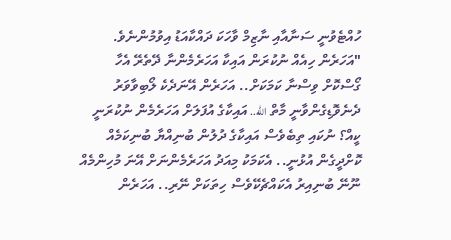ހުއްޓެވުނީ ސަނާއާއި ނާޒިމް ވާހަކަ ދައްކާއަޑު އިވުމުންނެވެ.
"އަހަރެން ހިއެއް ނުކުރަން އައިކާ އަހަރެމެންނާ ދޭތެރޭ އެހާ ގޯސްކޮށް ވިސްނާ ކަމަކަށް.. އަހަރެން އޭނަދެކެ ލޯބިވާވަރު ދެނެވޮޑިގެންވާނީ މާތް الله.. އައިކާގެ އުފަލަށް އަހަރެމެން ނުކުރަނީ ކީއް؟ ނުކައި ތިބެވެސް އައިކާގެ ދުލުން ބުނިއްޔާ ބުނިކަމެއް ކޮށްދީގެން އުޅުނީ.. އެކަމަކު މިއަދު އަހަރެމެންނަށް އޭނަ މުހިންމެއް ނޫނޭ ބުނިއިރު އެކައްޗެކޭވެސް ހިތަކަށް ނޭރި.. އަހަރެން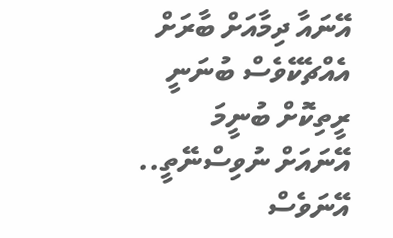އޭނައާ ދިމާއަށް ބާރަށް އެއްޗެކޭވެސް ބުނަނީ ރީތިކޮށް ބުނީމަ އޭނައަށް ނުވިސްނޭތީ.. އޭނަވެސް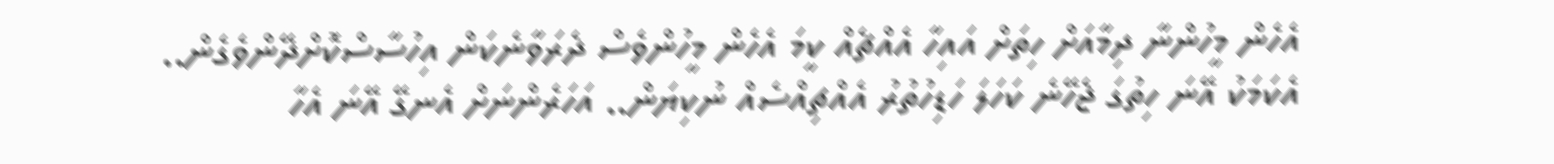އެހެން މީހުންނާ ދިމާއަށް ހިތަށް އައިހާ އެއްޗެއް ކީމަ އެހެން މީހުންވެސް ދެރަވާނެކަން އިހުސާސްކޮށްދޭންވެގެން.. އެކަމަކު އޭނަ ހިތުގަ ޖެހޭނެ ކަހަލަ ހަޑިހުތުރު އެއްޗިއްސެއް ނުކިޔަން.. އަހަރެންނަށް އެނގޭ އޭނަ އެހާ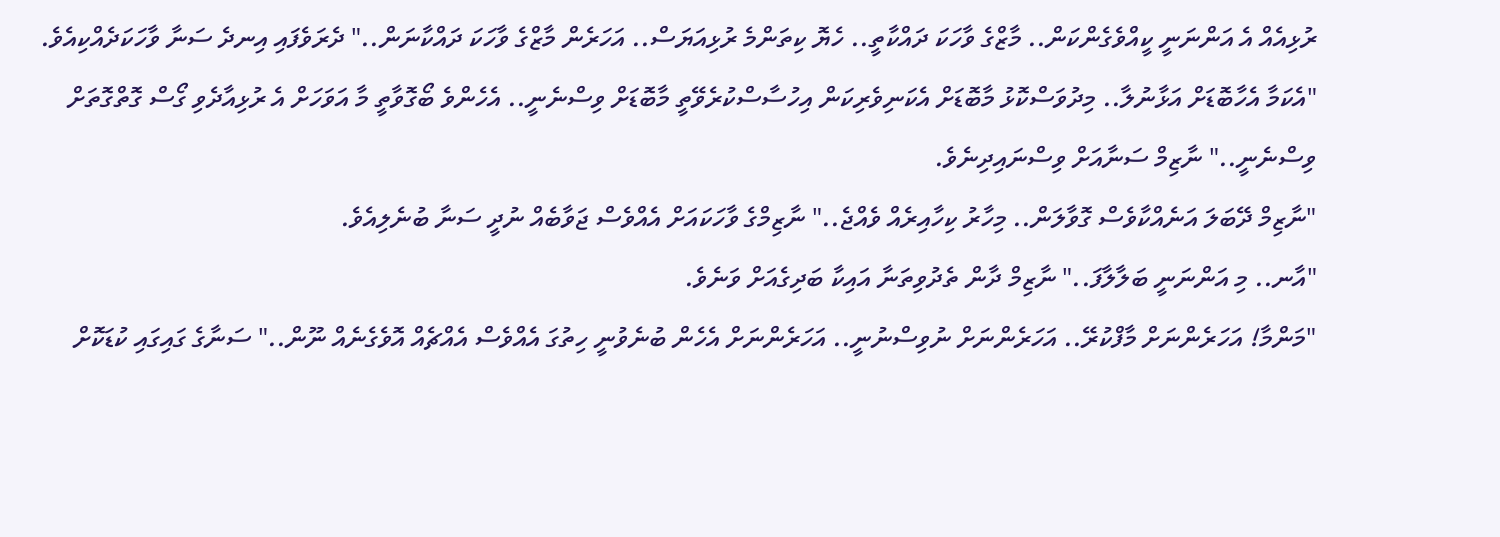ރުޅިއެއް އެ އަންނަނީ ކީއްވެގެންކަން.. މާޒްގެ ވާހަކަ ދައްކާތީ.. ހެޔޮ ކިތަންމެ ރުޅިއަޔަސް.. އަހަރެން މާޒްގެ ވާހަކަ ދައްކާނަން.." ދެރަވެފައި އިނދެ ސަނާ ވާހަކަދެއްކިއެވެ.
"އެކަމާ އެހާބޮޑަށް އަޅާނުލާ.. މިދުވަސްކޮޅު މާބޮޑަށް އެކަނިވެރިކަން އިހުސާސްކުރެވޭތީ މާބޮޑަށް ވިސްނެނީ.. އެހެންވެ ބޯގޮވާތީ މާ އަވަހަށް އެ ރުޅިއާދެވި ގޯސް ގޮތްގޮތަށް ވިސްނެނީ.." ނާޒިމް ސަނާއަށް ވިސްނައިދިނެވެ.
"ނާޒިމް ދޭބަލަ އަނެއްކާވެސް ގޮވާލަން.. މިހާރު ކިހާއިރެއް ވެއްޖެ.." ނާޒިމްގެ ވާހަކައަށް އެއްވެސް ޖަވާބެއް ނުދީ ސަނާ ބުނެލިއެވެ.
"އާނ.. މި އަންނަނީ ބަލާލާފަ.." ނާޒިމް ދާން ތެދުވިތަނާ އައިކާ ބަދިގެއަށް ވަނެވެ.
"މަންމާ! އަހަރެންނަށް މާފްކުރޭ.. އަހަރެންނަށް ނުވިސްނުނީ.. އަހަރެންނަށް އެހެން ބުނެވުނީ ހިތުގަ އެއްވެސް އެއްޗެއް އޮވެގެނެއް ނޫން.." ސަނާގެ ގައިގައި ކުޑަކޮށް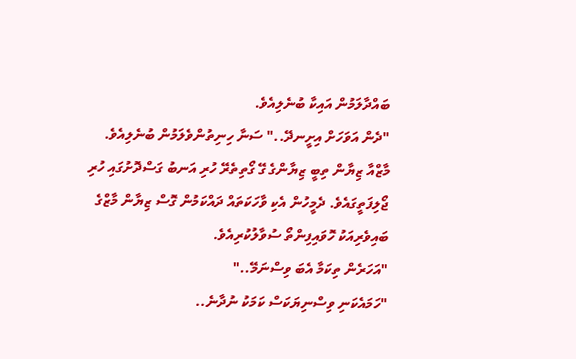ބައްދާލަމުން އައިކާ ބުނެލިއެވެ.
"ދެން އަވަހަށް އިށީނދޭ.." ސަނާ ހިނިތުންވެލަމުން ބުނެލިއެވެ.
މާޒްއާ ޒިޔާން ތިބީ ޒިޔާންގެ ގޭ ގޯތިތެރޭ ހުރި އަނބު ގަސްދޮށުގައި ހުރި ޖޯލިފަތީގައެވެ. ދެމީހުން އެކި ވާހަކަތައް ދައްކަމުން ގޮސް ޒިޔާން މާޒްގެ ބައިވެރިއަކު ހޮވައިފިންތޯ ސުވާލުކުރިއެވެ.
"އަހަރެން ތިކަމާ އެބަ ވިސްނަމޭ.."
"ހަމައެކަނި ވިސްނިޔަކަސް ކަމަކު ނުދާނެ..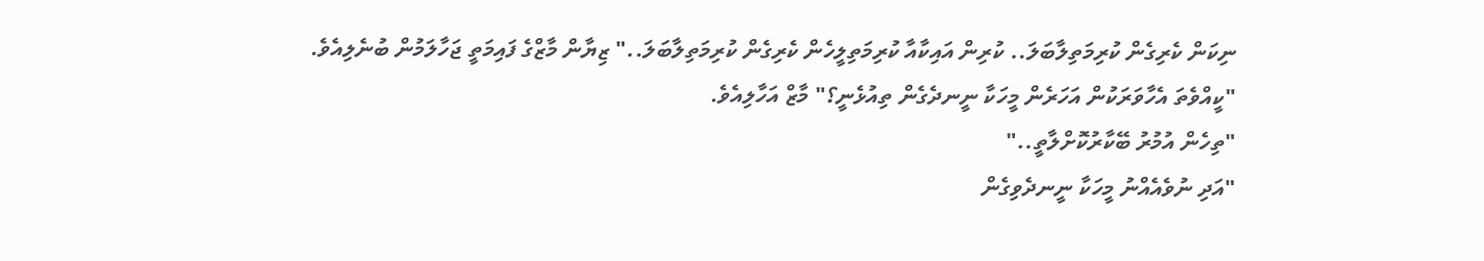ނިކަން ކެރިގެން ކުރިމަތިލާބަލަ.. ކުރިން އައިކާއާ ކުރިމަތިލީހެން ކެރިގެން ކުރިމަތިލާބަލަ.." ޒިޔާން މާޒްގެ ފައިމަތީ ޖަހާލަމުން ބުނެލިއެވެ.
"ކީއްވެތަ އެހާވަރަކުން އަހަރެން މީހަކާ ނީނދެގެން ތިއުޅެނީ؟" މާޒް އަހާލިއެވެ.
"ތިހެން އުމުރު ބޭކާރުކޮށްލާތީ.."
"އަދި ނުވެއެއްނު މީހަކާ ނީނދެވިގެން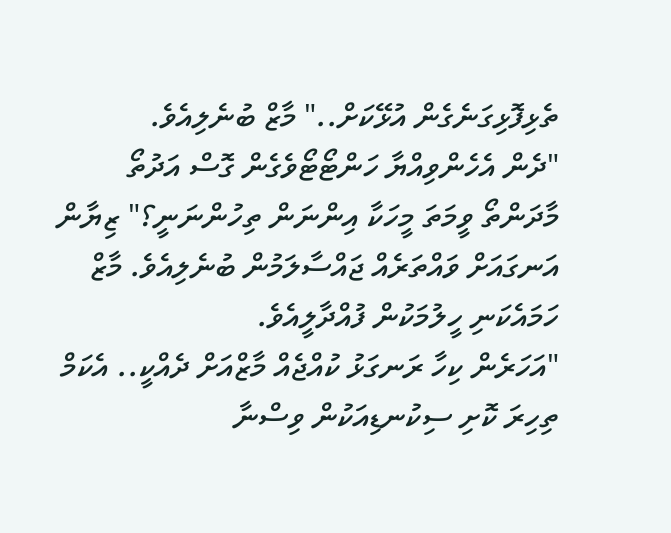ތެޅިފޮޅިގަނެގެން އުޅޭކަށް.." މާޒް ބުނެލިއެވެ.
"ދެން އެހެންވިއްޔާ ހަންޓޯޓޯވެގެން ގޮސް އަދުތޯ މާދަންތޯ ވީމަތަ މީހަކާ އިންނަން ތިހުންނަނީ؟" ޒިޔާން އަނގައަށް ވައްތަރެއް ޖައްސާލަމުން ބުނެލިއެވެ. މާޒް ހަމައެކަނި ހީލުމަކުން ފުއްދާލީއެވެ.
"އަހަރެން ކިހާ ރަނގަޅު ކުއްޖެއް މާޒްއަށް ދެއްކީ.. އެކަމް ތިހިރަ ކޮށި ސިކުނޑިއަކުން ވިސްނާ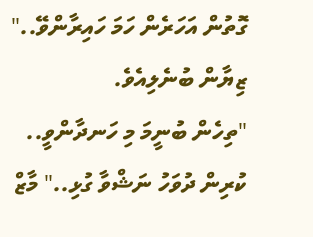ގޮތުން އަހަރެން ހަމަ ހައިރާންވޭ.." ޒިޔާން ބުނެލިއެވެ.
"ތިހެން ބުނީމަ މި ހަނދާންވީ.. ކުރިން ދުވަހު ނަޝްވާ ގުޅި.." މާޒް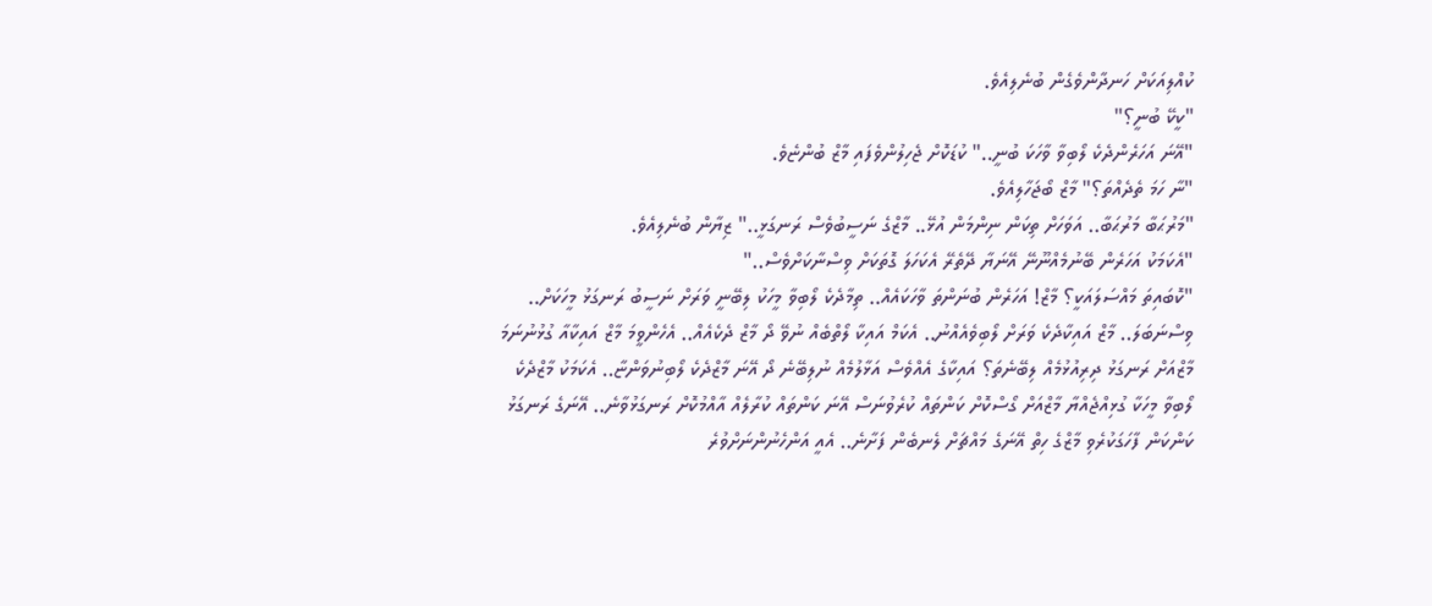ކުއްލިއަކަށް ހަނދާންވެގެން ބުނެލިއެވެ.
"ކީކޭ ބުނީ؟"
"އޭނަ އަހަރެންދެކެ ލޯބިވާ ވާހަކަ ބުނީ.." ކުޑަކޮށް ޖެހިލުންވެފައި މާޒް ބުންޏެވެ.
"ނާ ހަމަ ތެދެއްތަ؟" މާޒް ބޯޖަހާލިއެވެ.
"މަރުޙަބާ މަރުޙަބާ.. އަވަހަށް ތިކަން ނިންމަން އުޅޭ.. މާޒްގެ ނަސީބުވެސް ރަނގަޅީ.." ޒިޔާން ބުނެލިއެވެ.
"އެކަމަކު އަހަރެން ބޭނުމެއްނޫނޭ އޭނަޔާ ދޭތެރޭ އެކަހަލަ ގޮތަކަށް ވިސްނާކަށްވެސް.."
"ކޮބައިތަ މައްސަލައަކީ؟ މާޒް! އަހަރެން ބުނަންތަ ވާހަކައެއް.. ތިމާދެކެ ލޯބިވާ މީހަކު ލިބޭނީ ވަރަށް ނަސީބު ރަނގަޅު މީހަކަށް.. ވިސްނަބަލަ.. މާޒް އައިކާދެކެ ވަރަށް ލޯބިވެއެއްނު.. އެކަމް އައިކާ ލޯތްބެއް ނުވޭ ދޯ މާޒް ދެކެއެއް.. އެހެންވީމަ މާޒް އައިކާއާ ގުޅުނުނަމަ މާޒްއަށް ރަނގަޅު ދިރިއުޅުމެއް ލިބޭނެތަ؟ އައިކާގެ އެއްވެސް އަޅާލުމެއް ނުލިބޭނެ ދޯ އޭނަ މާޒްދެކެ ލޯބިނުވަންޏާ.. އެކަމަކު މާޒްދެކެ ލޯބިވާ މީހަކާ ގުޅިއްޖެއްޔާ މާޒްއަށް ގޯސްކޮށް ކަންތައް ކުރެވުނަސް އޭނަ ކަންތައް ކުރާލެއް އާއްމުކޮށް ރަނގަޅުވާނެ.. އޭނަގެ ރަނގަޅު ކަންކަން ފާހަގަކުރެވި މާޒްގެ ހިތް އޭނަގެ މައްޗަށް ލެނބެން ފަށާނެ.. އެއީ އަންހެނުންނަށްވުރެ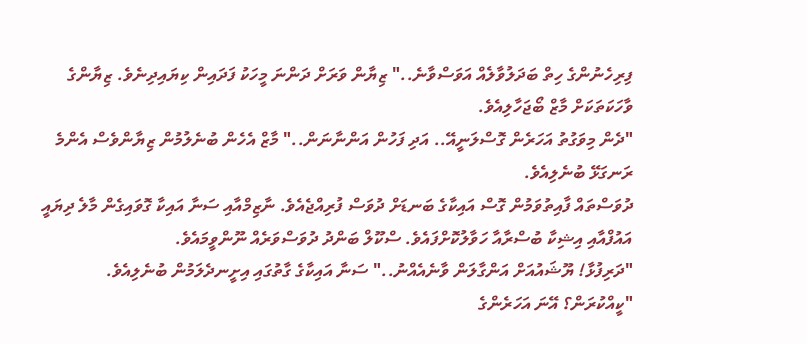ފިރިހެނުންގެ ހިތް ބަދަލުވާލެއް އަވަސްވާނެ.." ޒިޔާން ވަރަށް ދަންނަ މީހަކު ފަދައިން ކިޔައިދިނެވެ. ޒިޔާންގެ ވާހަކަތަކަށް މާޒް ބޯޖަހާލިއެވެ.
"ދެން މިވަގުތު އަހަރެން ގޮސްލަނީއޭ.. އަދި ފަހުން އަންނާނަން.." މާޒް އެހެން ބުނެލުމުން ޒިޔާންވެސް އެންމެ ރަނގަޅޭ ބުނެލިއެވެ.
ދުވަސްތައް ފާއިތުވަމުން ގޮސް އައިކާގެ ބަނޑަށް ދުވަސް ފުރިއްޖެއެވެ. ނާޒިމްއާއި ސަނާ އައިކާ ގޮވައިގެން މާލެ ދިޔައީ އައުފްއާއި އިޝިކާ ބުސްރާއާ ހަވާލުކޮށްފައެވެ. ސްކޫލް ބަންދު ދުވަސްވަރެއް ނޫންވީމައެވެ.
"ދަރިފުޅާ! ޔޫޝައުއަށް އަންގާލަން ވާނެއެއްނު.." ސަނާ އައިކާގެ ގާތުގައި އިށީނދެލަމުން ބުނެލިއެވެ.
"ކީއްކުރަން؟ އޭނަ އަހަރެންގެ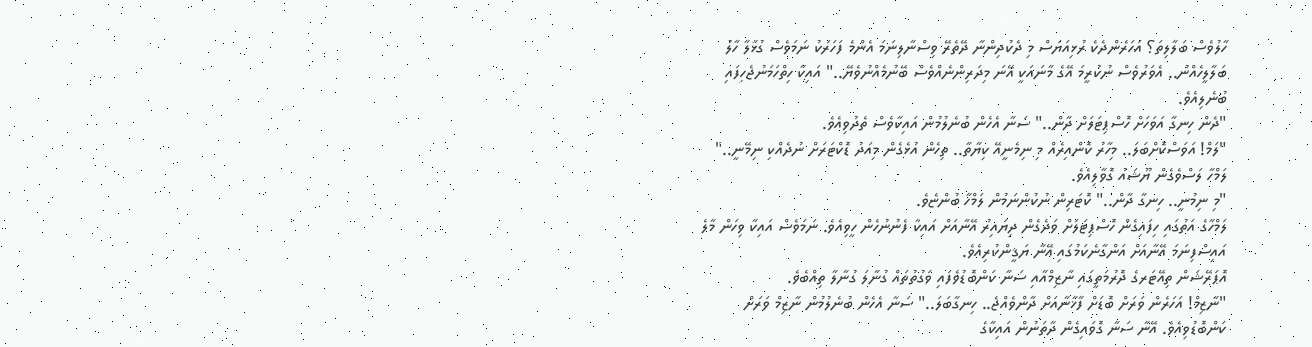ހާލުވެސް ބަލާލިތަ؟ އަހަރެންދެކެ ރުޅިއަޔަސް މި ދެކުދިންނާ ދޭތެރޭ ވިސްނާލިނަމަ އެންމެ ފަހަރަކު ނަމަވެސް ގުޅާލާ ހާލު ބަލާލީހެއްނު.. އެވަރުވެސް ނުކުރީމަ އޭގެ މާނައަކީ އޭނަ މިދަރިންނެއްވެސް ބޭނުމެއްނުވެޔޭ.." އައިކާ ހިތްހަމަނުޖެހިފައި ބުނެލިއެވެ.
"ދެން ހިނގާ އަވަހަށް ހޮސްޕިޓަލަށް ދާން.." ސަނާ އެހެން ބުނެލުމުން އައިކާވެސް ތެދުވިއެވެ.
"ލަމް! އަވަސްކޮށްބަލަ.. މިހާރު ކޮންއިރެއް މި ނިމެނީއޭ ކިޔާތާ.. ތިހެން އުޅެގެން މިއަދު ޑޮކްޓަރަށް ނުދެއްކި ނިމޭނީ.." ލަމްހާ ލަސްވެގެން ޔޫޝައު ގޮވާލިއެވެ.
"މި ނިމުނީ.. ހިނގާ ދާން.." ކޮޓަރިން ނުކުންނަމުން ލަމްހާ ބުންޏެވެ.
ލަމްހާގެ އަތުގައި ހިފައިގެން ހޮސްޕިޓަލަށް ވަދެގެން ދިޔައިރު އޭނާއަށް އައިކާ ފެނުނުހެން ހީވިއެވެ. ނަމަވެސް އައިކާ ވިހަން މާލެ އައިސްފިނަމަ އޭނާއަށް އަންގާނެކަމުގައި އޭނާ ޔަޤީންކުރިއެވެ.
އޮޕަރޭޝަން ތިއޭޓަރގެ ދޮރުމަތީގައި ނާޒިމްއާއި ސަނާ ކަންބޮޑުވެފައި ވަގުތުތައް ގުނާލަ ގުނާލާ ތިއްބެވެ.
"ނާޒިމް! އަހަރެން ވަރަށް ބޮޑަށް ފާޚާނާއަށް ދާންވެއްޖެ.. ހިނގާބަލަ.." ސަނާ އެހެން ބުނެލުމުން ނާޒިމް ވަރަށް ކަންބޮޑުވިއެވެ. އޭނާ ސަނާ ގޮވައިގެން ދާތަނުން އައިކާގެ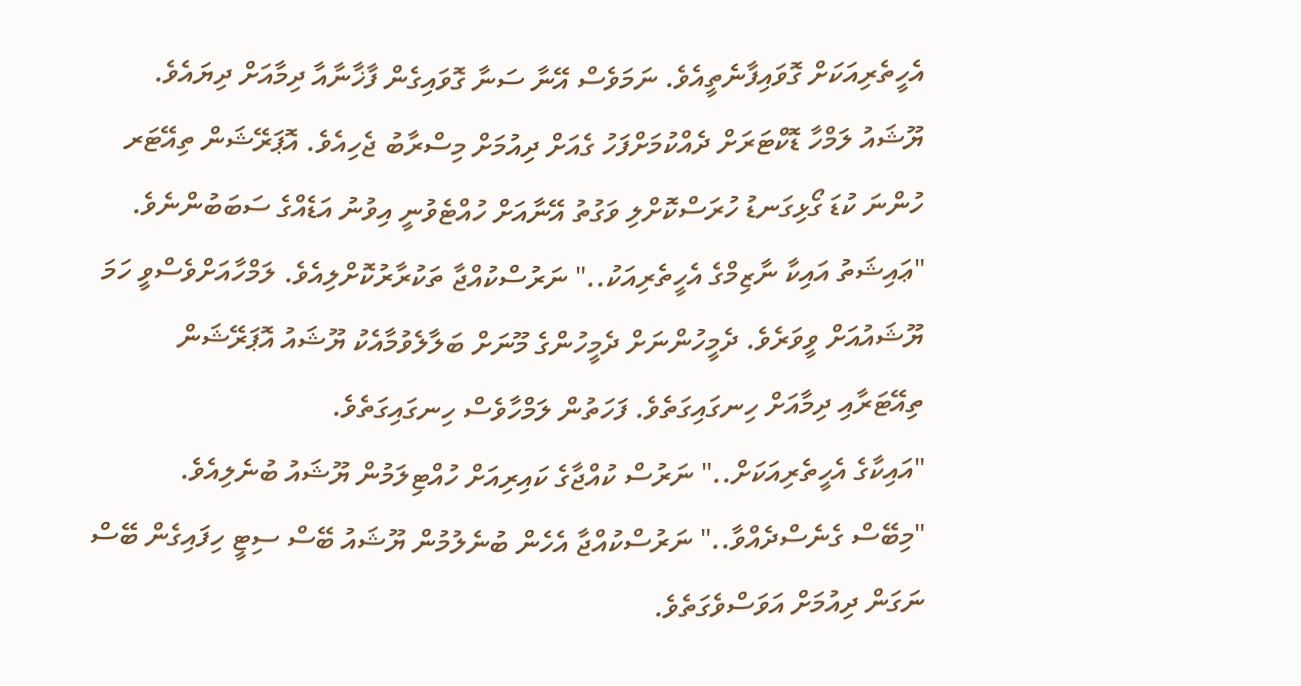އެހީތެރިއަކަށް ގޮވައިފާނެތީއެވެ. ނަމަވެސް އޭނާ ސަނާ ގޮވައިގެން ފާޚާނާއާ ދިމާއަށް ދިޔައެވެ.
ޔޫޝައު ލަމްހާ ޑޮކްޓަރަށް ދެއްކުމަށްފަހު ގެއަށް ދިއުމަށް މިސްރާބު ޖެހިއެވެ. އޮޕަރޭޝަން ތިއޭޓަރ ހުންނަ ކުޑަ ގޯޅިގަނޑު ހުރަސްކޮށްލި ވަގުތު އޭނާއަށް ހުއްޓެވުނީ އިވުނު އަޑެއްގެ ސަބަބުންނެވެ.
"ޢައިޝަތު އައިކާ ނާޒިމްގެ އެހީތެރިއަކު.." ނަރުސްކުއްޖާ ތަކުރާރުކޮށްލިއެވެ. ލަމްހާއަށްވެސްވީ ހަމަ ޔޫޝައުއަށް ވީވަރެވެ. ދެމީހުންނަށް ދެމީހުންގެ މޫނަށް ބަލާލެވުމާއެކު ޔޫޝައު އޮޕަރޭޝަން ތިއޭޓަރާއި ދިމާއަށް ހިނގައިގަތެވެ. ފަހަތުން ލަމްހާވެސް ހިނގައިގަތެވެ.
"އައިކާގެ އެހީތެރިއަކަށް.." ނަރުސް ކުއްޖާގެ ކައިރިއަށް ހުއްޓިލަމުން ޔޫޝައު ބުނެލިއެވެ.
"މިބޭސް ގެނެސްދެއްވާ.." ނަރުސްކުއްޖާ އެހެން ބުނެލުމުން ޔޫޝައު ބޭސް ސިޓީ ހިފައިގެން ބޭސް ނަގަން ދިއުމަށް އަވަސްވެގަތެވެ.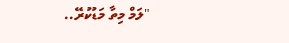"ލަމް މިތާ މަޑުކުރޭ..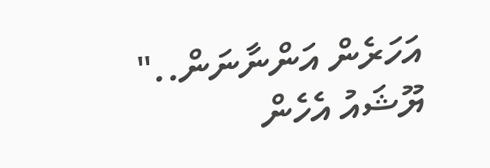އަހަރެން އަންނާނަން.." ޔޫޝައު އެހެން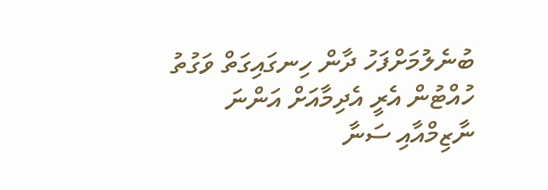ބުނެލުމަށްފަހު ދާން ހިނގައިގަތް ވަގުތު ހުއްޓުން އެރީ އެދިމާއަށް އަންނަ ނާޒިމްއާއި ސަނާ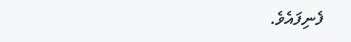ފެނިފައެވެ.